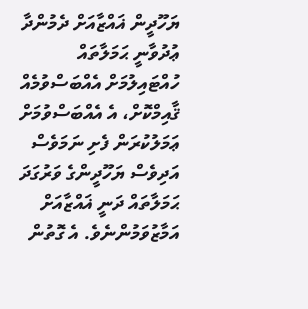ޔަހޫދީން ޣައްޒާއަށް ދެމުންދާ ޢުދުވާނީ ޙަމަލާތައް ހުއްޓައިލުމަށް އެއްބަސްވުމެއް ޤާއިމްކޮށް، އެ އެއްބަސްވުމަށް ޢަމަލުކުރަން ފެށި ނަމަވެސް އަދިވެސް ޔަހޫދީންގެ ވަރުގަދަ ޙަމަލާތައް ދަނީ ޣައްޒާއަށް އަމާޒުވަމުންނެވެ. އެ ގޮތުން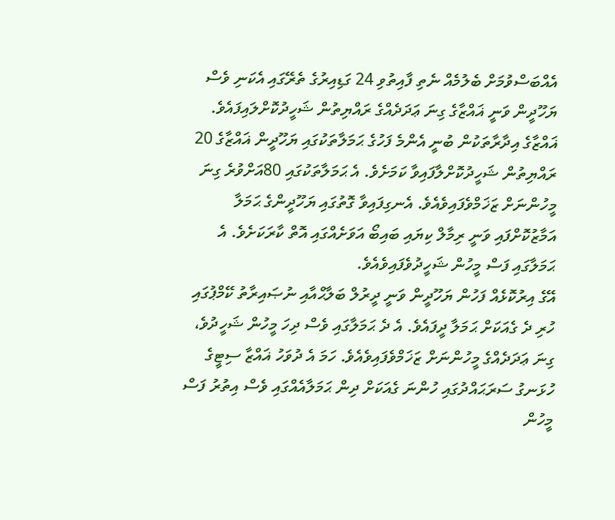އެއްބަސްވުމަށް ބެލުމެއް ނެތި ފާއިތުވި 24 ގަޑިއިރުގެ ތެރޭގައި އެކަނި ވެސް ޔަހޫދީން ވަނީ ޣައްޒާގެ ގިނަ ޢަދަދެއްގެ ރައްޔިތުން ޝަހީދުކޮށްލައިފައެވެ.
ޣައްޒާގެ އިދާރާތަކުން ބުނީ އެންމެ ފަހުގެ ޙަމަލާތަކުގައި ޔަހޫދީން ޣައްޒާގެ 20 ރައްޔިތުން ޝަހީދުކޮށްލާފައިވާ ކަމަށެވެ. އެ ޙަމަލާތަކުގައި 80އަށްވުރެ ގިނަ މީހުންނަށް ޒަޚަމްވެފައިވެއެވެ. އެނގިފައިވާ ގޮތުގައި ޔަހޫދީންގެ ޙަމަލާ އަމާޒުކޮށްފައި ވަނީ ރިމާލް ކިޔައި ބައިބޯ އަވަށެއްގައި އޮތް ކާރަކަށެވެ. އެ ޙަމަލާގައި ފަސް މީހުން ޝަހީދުވެފައިވެއެވެ.
އޭގެ އިރުކޮޅެއް ފަހުން ޔަހޫދީން ވަނީ ދީރުލް ބަލާޙްއާއި ނުޞައިރާތު ކޭމްޕުގައި ހުރި ދެ ގެއަކަށް ޙަމަލާ ދީފައެވެ. އެ ދެ ޙަމަލާގައި ވެސް ދިހަ މީހުން ޝަހީދުވެ، ގިނަ ޢަދަދެއްގެ މީހުންނަށް ޒަޚަމްވެފައިވެއެވެ. ހަމަ އެ ދުވަހު ޣައްޒާ ސިޓީގެ ހުޅަނގު ސަރަޙައްދުގައި ހުންނަ ގެއަކަށް ދިން ޙަމަލާއެއްގައި ވެސް އިތުރު ފަސް މީހުން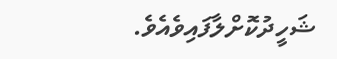ޝަހީދުކޮށްލާފައިވެއެވެ.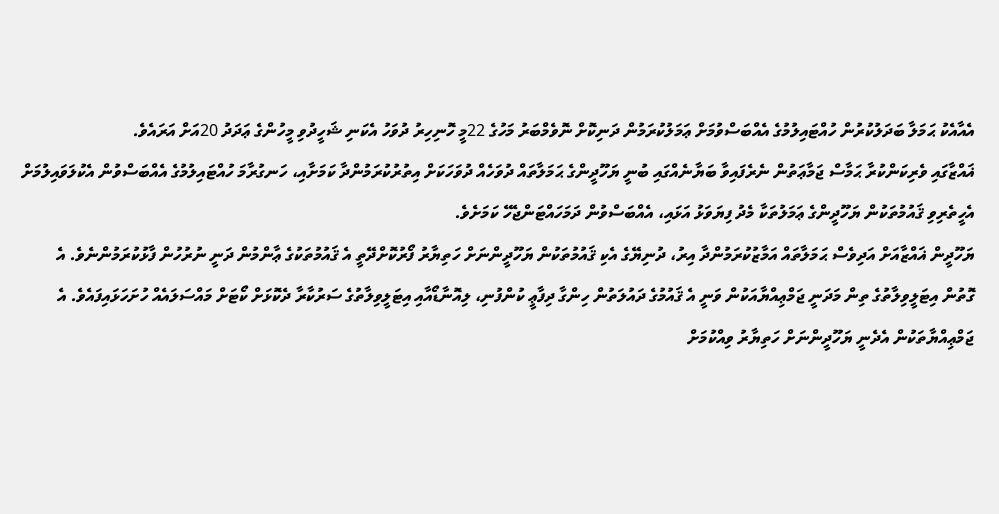އެއާއެކު ޙަމަލާ ބަދަލުކުރުން ހުއްޓައިލުމުގެ އެއްބަސްވުމަށް ޢަމަލުކުރަމުން ދަނިކޮށް ނޮވެމްބަރު މަހުގެ 22މީ ހޮނިހިރު ދުވަހު އެކަނި ޝަހީދުވި މީހުންގެ ޢަދަދު 20އަށް އަރައެވެ.
ޣައްޒާގައި ވެރިކަންކުރާ ޙަމާސް ޖަމާޢަތުން ނެރެފައިވާ ބަޔާނެއްގައި ބުނީ ޔަހޫދީންގެ ޙަމަލާތައް ދުވަހެއް ދުވަހަކަށް އިތުރުކުރަމުންދާ ކަމަށާއި، ހަނގުރާމަ ހުއްޓައިލުމުގެ އެއްބަސްވުން އެކުލަވައިލުމަށް އެހީތެރިވި ޤައުމުތަކުން ޔަހޫދީންގެ ޢަމަލުތަކާ މެދު ފިޔަވަޅު އަޅައި، އެއްބަސްވުން ދަމަހައްޓަންޖެހޭ ކަމަށެވެ.
ޔަހޫދީން ޣައްޒާއަށް އަދިވެސް ޙަމަލާތައް އަމާޒުކުރަމުންދާ އިރު، ދުނިޔޭގެ އެކި ޤައުމުތަކުން ޔަހޫދީންނަށް ހަތިޔާރު ފޯރުކޮށްދޭތީ އެ ޤައުމުތަކުގެ ޢާންމުން ދަނީ ނުރުހުން ފާޅުކުރަމުންނެވެ. އެ ގޮތުން އިޓަލީވިލާތުގެ ތިން މަދަނީ ޖަމްޢިއްޔާއަކުން ވަނީ އެ ޤައުމުގެ ދައުލަތުން ހިންގާ ދިފާޢީ ކުންފުނި، ލިއޮނާޑޯއާއި އިޓަލީވިލާތުގެ ސަރުކާރާ ދެކޮޅަށް ކޯޓަށް މައްސަލައެއް ހުށަހަޅައިފައެވެ. އެ ޖަމްޢިއްޔާތަކުން އެދެނީ ޔަހޫދީންނަށް ހަތިޔާރު ވިއްކުމަށް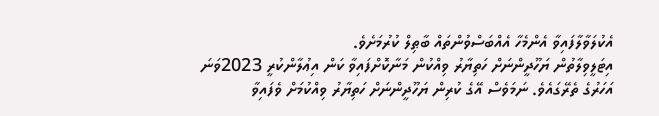އެކުލަވާލާފައިވާ އެންމެހާ އެއްބަސްވުންތައް ބާޠިލް ކުރުމަށެވެ.
އިޓަލީވިލާތުން ޔަހޫދީންނަށް ހަތިޔާރު ވިއްކުން މަނާކޮށްފައިވާ ކަން އިޢުލާންކުރީ 2023ވަނަ އަހަރުގެ ތެރޭގައެވެ. ނަމަވެސް އޭގެ ކުރިން ޔަހޫދީންނަށް ހަތިޔާރު ވިއްކުމަށް ވެފައިވާ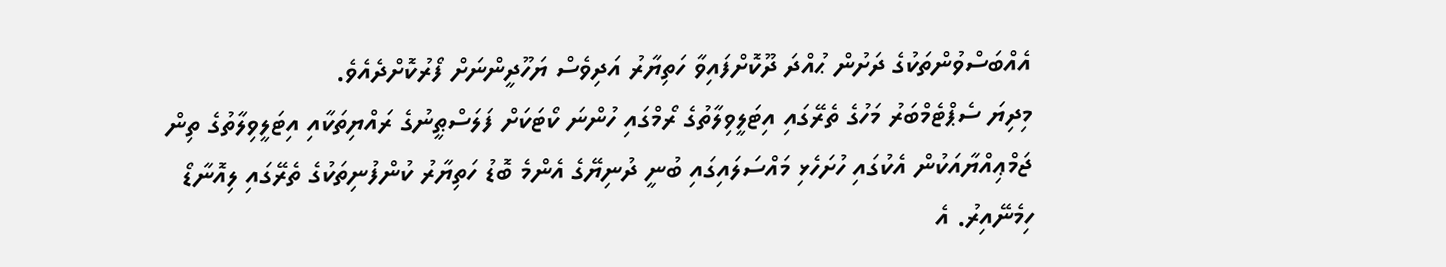އެއްބަސްވުންތަކުގެ ދަށުން ޙުއްދަ ދޫކޮށްފައިވާ ހަތިޔާރު އަދިވެސް ޔަހޫދީންނަށް ފޯރުކޮށްދެއެވެ.
މިދިޔަ ސެޕްޓެމްބަރު މަހުގެ ތެރޭގައި އިޓަލީވިލާތުގެ ރޯމްގައި ހުންނަ ކޯޓަކަށް ފަލަސްޠީނުގެ ރައްޔިތަކާއި އިޓަލީވިލާތުގެ ތިން ޖަމްޢިއްޔާއަކުން އެކުގައި ހުށަހެޅި މައްސަލައިގައި ބުނީ ދުނިޔޭގެ އެންމެ ބޮޑު ހަތިޔާރު ކުންފުނިތަކުގެ ތެރޭގައި ލިއޮނާޑޯ ހިމެނޭއިރު. އެ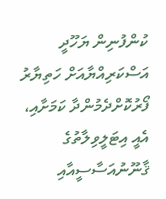ކުންފުނިން ޔަހޫދީ އަސްކަރިއްޔާއަށް ހަތިޔާރު ފޯރުކޮށްދެމުންދާ ކަމަށާއި، އެއީ އިޓަލީވިލާތުގެ ޤާނޫނުއަސާސީއާއި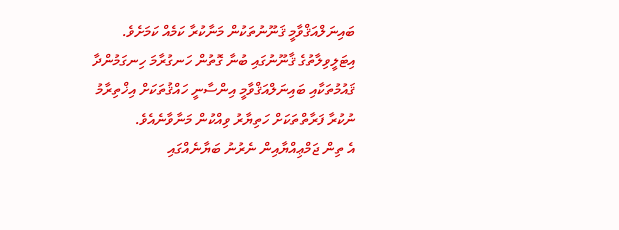ބައިނަލްއަޤްވާމީ ޤަނޫނުތަކުން މަނާކުރާ ކަމެއް ކަމަށެވެ. އިޓަލީވިލާތުގެ ޤާނޫނުގައި ބުނާ ގޮތުން ހަނގުރާމަ ހިނގަމުންދާ ޤައުމުތަކާއި ބައިނަލްއަޤްވާމީ އިންސާނީ ހައްޤުތަކަށް އިޚްތިރާމު ނުކުރާ ފަރާތްތަކަށް ހަތިޔާރު ވިއްކުން މަނާވާނެއެވެ.
އެ ތިން ޖަމްޢިއްޔާއިން ނެރުނު ބަޔާނެއްގައި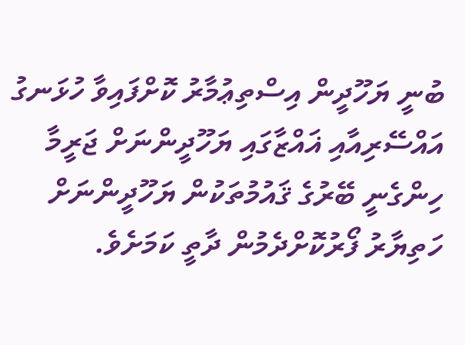ބުނީ ޔަހޫދީން އިސްތިޢުމާރު ކޮށްފައިވާ ހުޅަނގު އައްސޭރިއާއި ޣައްޒާގައި ޔަހޫދީންނަށް ޖަރީމާ ހިންގެނީ ބޭރުގެ ޤައުމުތަކުން ޔަހޫދީންނަށް ހަތިޔާރު ފޯރުކޮށްދެމުން ދާތީ ކަމަށެވެ.